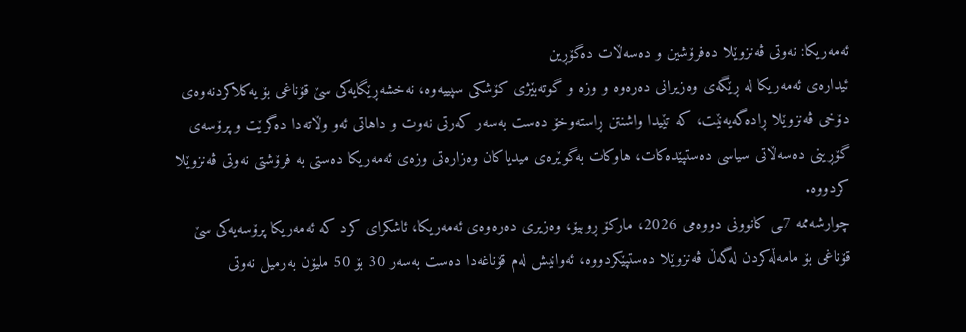ئەمەریکا: نەوتی ڤەنزوێلا دەفرۆشین و دەسەڵات دەگۆڕین
ئیدارەی ئەمەریکا لە ڕێگەی وەزیرانی دەرەوە و وزە و گوتەبێژی کۆشکی سپییەوە، نەخشەڕێگایەکی سێ قۆناغی بۆ یەکلاکردنەوەی دۆخی ڤەنزوێلا ڕادەگەیەنێت، کە تێیدا واشنتن ڕاستەوخۆ دەست بەسەر کەرتی نەوت و داهاتی ئەو وڵاتەدا دەگرێت و پرۆسەی گۆڕینی دەسەڵاتی سیاسی دەستپێدەکات، هاوکات بەگوێرەی میدیاکان وەزارەتی وزەی ئەمەریکا دەستی بە فرۆشتی نەوتی ڤەنزوێلا کردووە.
چوارشەممە 7ـی کانوونی دووەمی 2026، مارکۆ ڕوبیۆ، وەزیری دەرەوەی ئەمەریکا، ئاشکرای کرد کە ئەمەریکا پرۆسەیەکی سێ قۆناغی بۆ مامەڵەکردن لەگەڵ ڤەنزوێلا دەستپێکردووە، ئەوانیش لەم قۆناغەدا دەست بەسەر 30 بۆ 50 ملیۆن بەرمیل نەوتی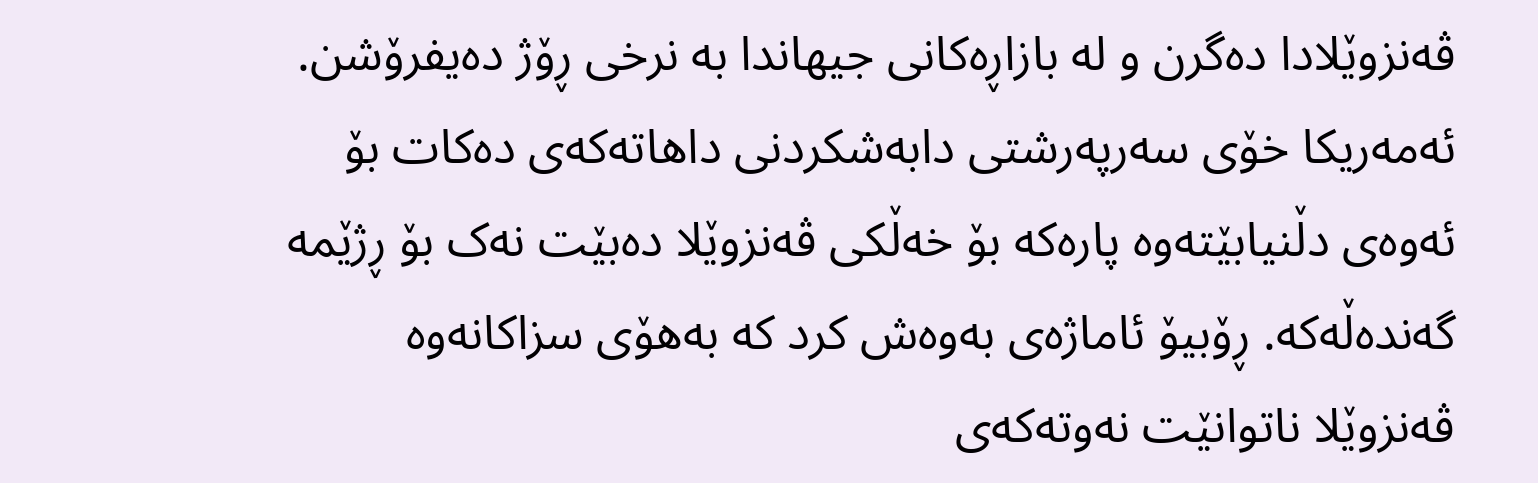ڤەنزوێلادا دەگرن و لە بازاڕەکانی جیهاندا بە نرخی ڕۆژ دەیفرۆشن. ئەمەریکا خۆی سەرپەرشتی دابەشکردنی داهاتەکەی دەکات بۆ ئەوەی دڵنیابێتەوە پارەکە بۆ خەڵکی ڤەنزوێلا دەبێت نەک بۆ ڕژێمە گەندەڵەکە. ڕۆبیۆ ئاماژەی بەوەش کرد کە بەهۆی سزاکانەوە ڤەنزوێلا ناتوانێت نەوتەکەی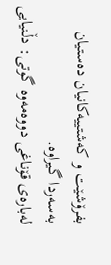بفرۆشێت و کەشتییەکانیان دەستیان بەسەردا گیراوە.
لەبارەی قۆناغی دووەمەوە گوتی: دڵنیایی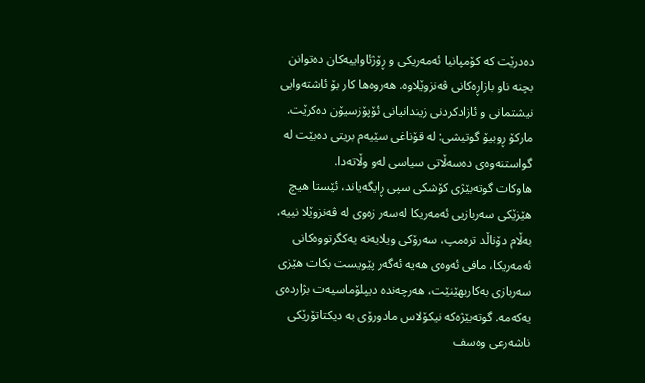دەدرێت کە کۆمپانیا ئەمەریکی و ڕۆژئاواییەکان دەتوانن بچنە ناو بازاڕەکانی ڤەنزوێلاوە. هەروەها کار بۆ ئاشتەوایی نیشتمانی و ئازادکردنی زیندانیانی ئۆپۆزسیۆن دەکرێت.
مارکۆ ڕوبیۆ گوتیشی: لە قۆناغی سێیەم بریتی دەبێت لە گواستنەوەی دەسەڵاتی سیاسی لەو وڵاتەدا.
هاوکات گوتەبێژی کۆشکی سپی ڕایگەیاند، ئێستا هیچ هێزێکی سەربازیی ئەمەریکا لەسەر زەوی لە ڤەنزوێلا نییە، بەڵام دۆناڵد ترەمپ، سەرۆکی ویلایەتە یەکگرتووەکانی ئەمەریکا، مافی ئەوەی هەیە ئەگەر پێویست بکات هێزی سەربازی بەکاربهێنێت، هەرچەندە دیپلۆماسیەت بژاردەی یەکەمە. گوتەبێژەکە نیکۆلاس مادورۆی بە دیکتاتۆرێکی ناشەرعی وەسف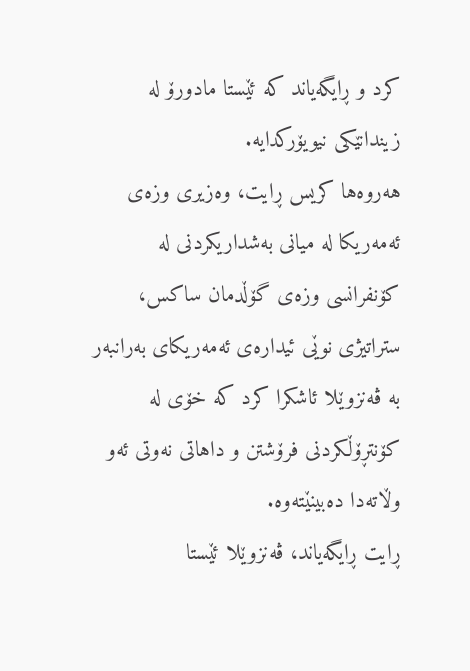کرد و ڕایگەیاند کە ئێستا مادورۆ لە زیندانێکی نیویۆرکدایە.
هەروەها کریس ڕایت، وەزیری وزەی ئەمەریکا لە میانی بەشداریکردنی لە کۆنفرانسی وزەی گۆڵدمان ساکس، ستراتیژی نوێی ئیدارەی ئەمەریکای بەرانبەر بە ڤەنزوێلا ئاشکرا کرد کە خۆی لە کۆنتڕۆڵکردنی فرۆشتن و داهاتی نەوتی ئەو وڵاتەدا دەبینێتەوە.
ڕایت ڕایگەیاند، ڤەنزوێلا ئێستا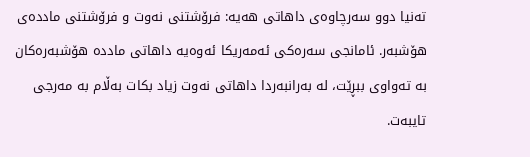تەنیا دوو سەرچاوەی داهاتی هەیە: فرۆشتنی نەوت و فرۆشتنی ماددەی هۆشبەر. ئامانجی سەرەکی ئەمەریکا ئەوەیە داهاتی ماددە هۆشبەرەکان بە تەواوی ببڕێت، لە بەرانبەردا داهاتی نەوت زیاد بکات بەڵام بە مەرجی تایبەت.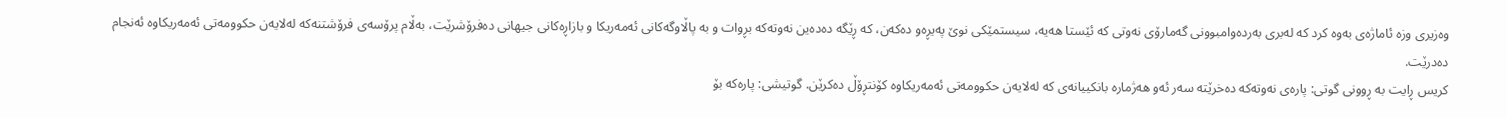وەزیری وزە ئاماژەی بەوە کرد کە لەبری بەردەوامبوونی گەمارۆی نەوتی کە ئێستا هەیە، سیستمێکی نوێ پەیڕەو دەکەن، کە ڕێگە دەدەین نەوتەکە بڕوات و بە پاڵاوگەکانی ئەمەریکا و بازاڕەکانی جیهانی دەفرۆشرێت، بەڵام پرۆسەی فرۆشتنەکە لەلایەن حکوومەتی ئەمەریکاوە ئەنجام دەدرێت.
کریس ڕایت بە ڕوونی گوتی: پارەی نەوتەکە دەخرێتە سەر ئەو هەژمارە بانکییانەی کە لەلایەن حکوومەتی ئەمەریکاوە کۆنتڕۆڵ دەکرێن. گوتیشی: پارەکە بۆ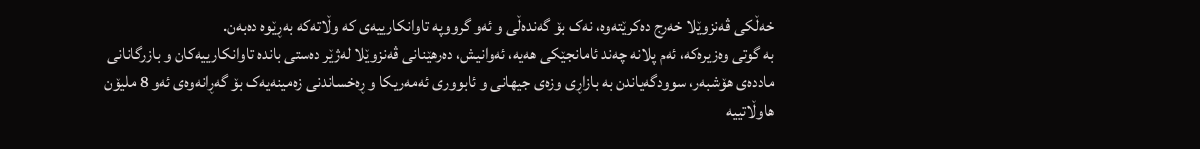خەڵکی ڤەنزوێلا خەرج دەکرێتەوە، نەک بۆ گەندەڵی و ئەو گرووپە تاوانکارییەی کە وڵاتەکە بەڕێوە دەبەن.
بە گوتی وەزیرەکە، ئەم پلانە چەند ئامانجێکی هەیە، ئەوانیش، دەرهێنانی ڤەنزوێلا لەژێر دەستی باندە تاوانکارییەکان و بازرگانانی ماددەی هۆشبەر، سوودگەیاندن بە بازاڕی وزەی جیهانی و ئابووری ئەمەریکا و ڕەخساندنی زەمینەیەک بۆ گەڕانەوەی ئەو 8 ملیۆن هاوڵاتییە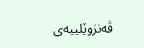ڤەنزوێلییەی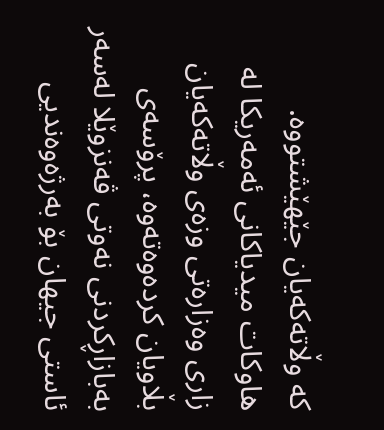کە وڵاتەکەیان جێهێشتووە.
هاوکات میدیاکانی ئەمەریکا لە زاری وەزارەتی وزەی وڵاتەکەیان بڵاویان کردەوەتەوە، پرۆسەی بەبازاڕکردنی نەوتی ڤەنزوێلا لەسەر ئاستی جیهان بۆ بەرژەوەندیی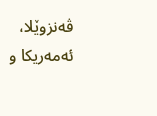ڤەنزوێلا، ئەمەریکا و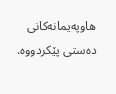هاوپەیمانەکانی دەستی پێکردووە.